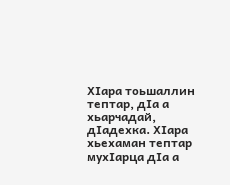ХІара тоьшаллин тептар, дІа а хьарчадай, дІадехка. ХІара хьехаман тептар мухІарца дІа а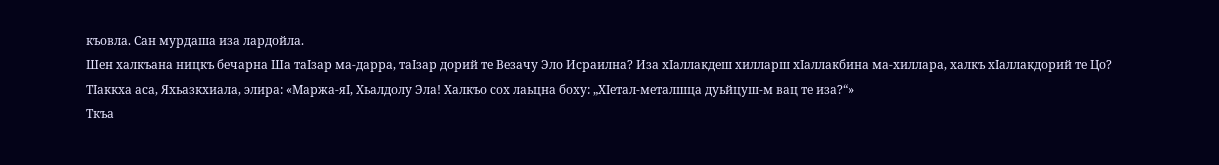къовла. Сан мурдаша иза лардойла.
Шен халкъана ницкъ бечарна Ша таІзар ма-дарра, таІзар дорий те Везачу Эло Исраилна? Иза хІаллакдеш хилларш хІаллакбина ма-хиллара, халкъ хІаллакдорий те Цо?
ТІаккха аса, Яхьазкхиала, элира: «Маржа-яІ, Хьалдолу Эла! Халкъо сох лаьцна боху: „ХІетал-металшца дуьйцуш-м вац те иза?“»
Ткъа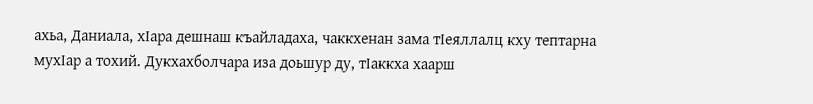ахьа, Даниала, хІара дешнаш къайладаха, чаккхенан зама тІеяллалц кху тептарна мухІар а тохий. Дукхахболчара иза доьшур ду, тІаккха хаарш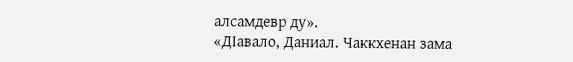алсамдевр ду».
«ДІавало, Даниал. Чаккхенан зама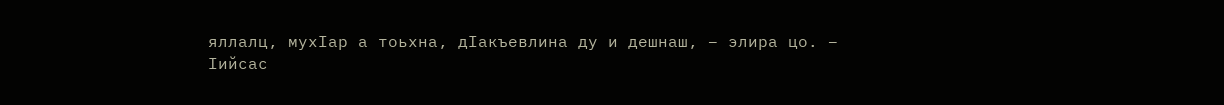яллалц, мухІар а тоьхна, дІакъевлина ду и дешнаш, – элира цо. –
Іийсас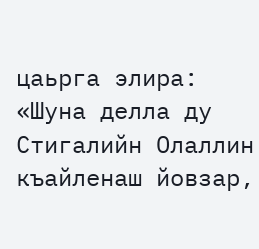цаьрга элира: «Шуна делла ду Стигалийн Олаллин къайленаш йовзар,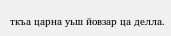ткъа царна уьш йовзар ца делла.